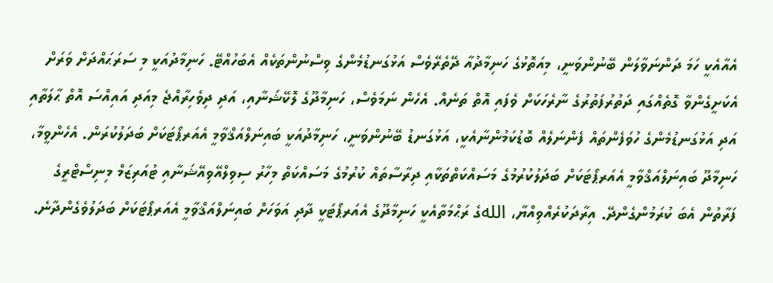އެއާއެކީ ހަމަ ދަންނަވާލަން ބޭނުންވަނީ، މިއަތޮޅުގެ ހަނިމާދުއާ ދޭތެރޭވެސް އަޅުގަނޑުމެންގެ ވިސްނުންތަކެއް އެބަހުއްޓޭ. ހަނިމާދުއަކީ މި ސަރަޙައްދަށް ވަރަށް އެކަށީގެންވާ ގޮތެއްގައި ދަތުރުފަތުރުގެ ނާރެހަކަށް ވެފައި އޮތް ތަނެއް. އެހެން ނަމަވެސް، ހަނިމާދޫގެ ލޮކޭޝަނާއި، އަދި ދިވެހިރާއްޖެ މިއަދި އައިއްސަ އޮތް ޙާލަތާއި އަދި އަޅުގަނޑުމެންގެ ހުވަފެންތައް ފެންނަލެއް ބޮޑުކަމުންނާއެކީ، އަޅުގަނޑު ބޭނުންވަނީ، ހަނިމާދުއަކީ ބައިނަލްއަޤްވާމީ އެއަރޕޯޓަކަށް ބަދަލުކުރަން. އެހެންވީމާ، ހަނިމާދޫ ބައިނަލްއަޤްވާމީ އެއަރޕޯޓަކަށް ބަދަލުކުރުމުގެ މަސައްކަތްތަކާއި ދިރާސާތައް ކުރުމުގެ މަސައްކަތް މިހާރު ސިވިލްއޭވިއޭޝަނާއި ޓުއަރިޒަމް މިނިސްޓްރީގެ ފަރާތުން އެބަ ކުރަމުންގެންދޭ. އިރާދަކުރެއްވިއްޔާ، اللهގެ ރަޙްމަތާއެކީ ހަނިމާދޫގެ އެއަރޕޯޓަކީ ދާދި އަވަހަށް ބައިނަލްއަޤްވާމީ އެއަރޕޯޓަކަށް ބަދަލުވެގެންދާނެ.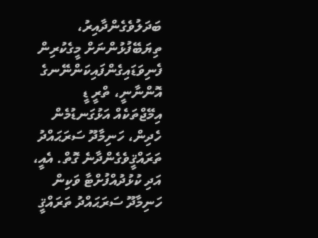ބަދަލުވެގެންދާއިރު، ތިޔަބޭފުޅުންނަށް މީގެކުރިން ފެނިވަޑައިގެންފައިކަންނޭނގެ އޮންނާނީ، ތްރީ ޑީ އިމޭޖްތަކެއް އަޅުގަނޑުމެން ހެދިން، ހަނިމާދޫ ސަރަޙައްދު ތަރައްޤީވެގެންދާނެ ގޮތް. އެއީ، އަދި ކުޅުދުއްފުށްޓާ ވަކިން ހަނިމާދޫ ސަރަޙައްދު ތަރައްޤީ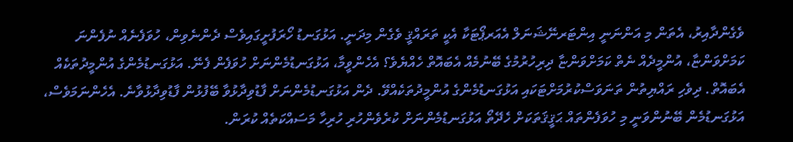ވެގެންދާއިރު، އެތަން މި އަންނަނީ އިންޓަރނޭޝަނަލް އެއަރޕޯޓަކާ އެކީ ތަރައްޤީ ވެގެން މިދަނީ. އަޅުގަނޑު ހޯރަފުށީގައިވެސް ދެންނެވިން، ހުވަފެނެއް ނުފެންނަ ކަމަށްވަންޏާ، އުންމީދެއް ނެތް ކަމަށްވަންޏާ ދިރިހުރުމުގެ ބޭނުމެއް އެބައޮތް ހެއްޔެވެ؟ އެހެންވީމާ، އަޅުގަނޑުމެންނަށް ހުވަފެން ފެނޭ. އަޅުގަނޑުމެންގެ އުންމީދުތަކެއް އެބައޮތް. ދިވެހި ރައްޔިތުން ތަނަވަސްކުރުމަށްޓަކައި އަޅުގަނޑުމެންގެ އުންމީދުތަކެއްވޭ. ދެން އަޅުގަނޑުމެންނަށް ފާޑުވިދާޅުވާ ބޭފުޅުން ފާޑުވިދާޅުވާނެ. އެހެންނަމަވެސް، އަޅުގަނޑުމެން ބޭނުންވަނީ މި ހުވަފެންތައް ޙަޤީޤަތަކަށް ހެދޭތޯ އަޅުގަނޑުމެންނަށް ކުރެވެންހުރި ހުރިހާ މަސައްކަތެއް ކުރަން.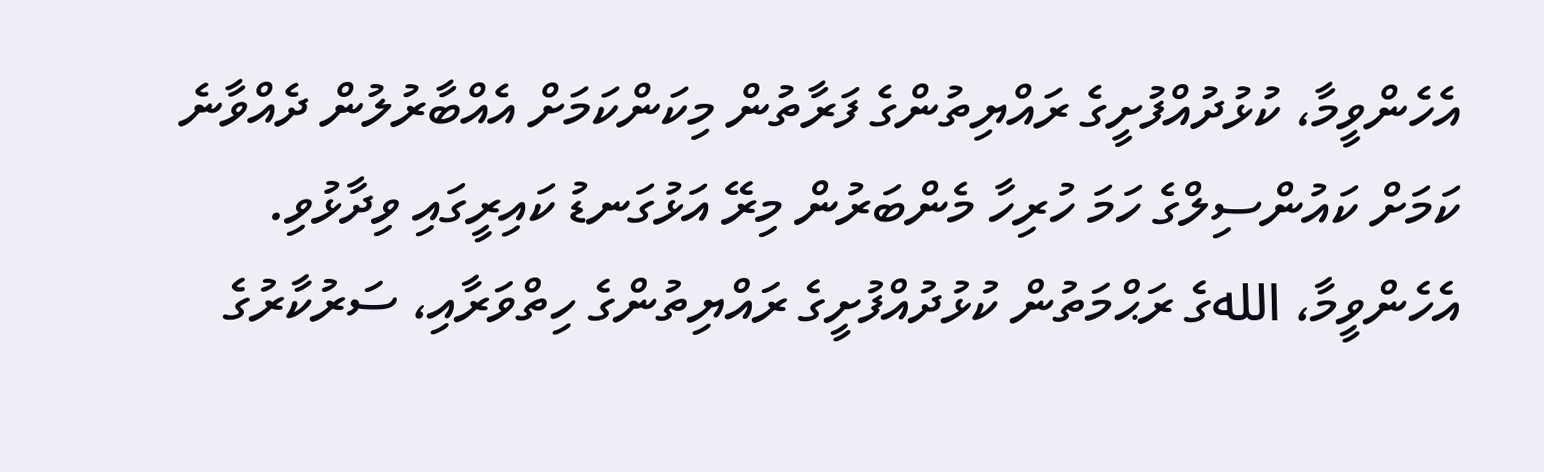އެހެންވީމާ، ކުޅުދުއްފުށީގެ ރައްޔިތުންގެ ފަރާތުން މިކަންކަމަށް އެއްބާރުލުން ދެއްވާނެ ކަމަށް ކައުންސިލްގެ ހަމަ ހުރިހާ މެންބަރުން މިރޭ އަޅުގަނޑު ކައިރީގައި ވިދާޅުވި. އެހެންވީމާ، اللهގެ ރަޙްމަތުން ކުޅުދުއްފުށީގެ ރައްޔިތުންގެ ހިތްވަރާއި، ސަރުކާރުގެ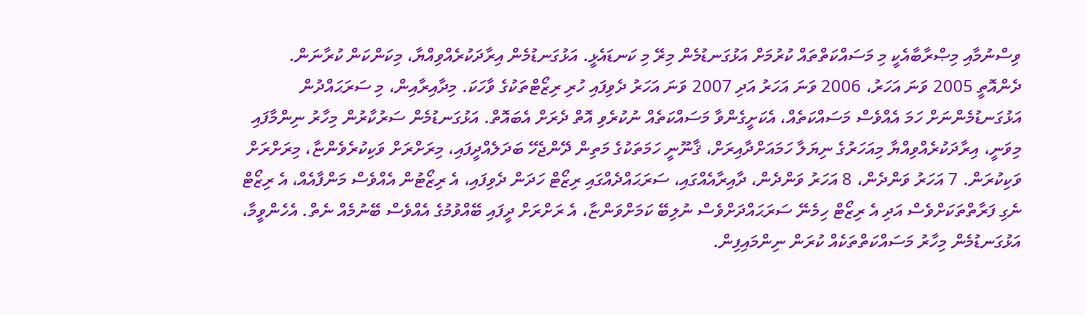ވިސްނުމާއި މިޞްރާބާއެކީ މި މަސައްކަތްތައް ކުރުމަށް އަޅުގަނޑުމެން މިރޭ މި ކަނޑައެޅީ. އަޅުގަނޑުމެން އިރާދަކުރެއްވިއްޔާ، މިކަންކަން ކުރާނަން.
ދެންއޮތީ 2005 ވަނަ އަހަރު، 2006 ވަނަ އަހަރު އަދި 2007 ވަނަ އަހަރު ދެވިފައި ހުރި ރިޒޯޓްތަކުގެ ވާހަކަ. މިދާއިރާއިން، މި ސަރަޙައްދުން އަޅުގަނޑުމެންނަށް ހަމަ އެއްވެސް މަސައްކަތެއް، އެކަށީގެންވާ މަސައްކަތެއް ނުކުރެވި އޮތް ދެރަށް އެބައޮތް. އަޅުގަނޑުމެން ސަރުކާރުން މިހާރު ނިންމާފައި މިވަނީ، އިރާދަކުރެއްވިއްޔާ މިއަހަރުގެ ނިޔަލާ ހަމައަށްދާއިރަށް، ޤާނޫނީ ހަމަތަކުގެ މަތިން ދޭންޖެހޭ ބަދަލެއްދީފައި، މިރަށްރަށް ވަކިކުރެވެންޏާ، މިރަށްރަށް ވަކިކުރަން. 7 އަހަރު ވަންދެން، 8 އަހަރު ވަންދެން، ދާއިރާއެއްގައި، ސަރަޙައްދެއްގައި ރިޒޯޓް ހަދަން ދެވިފައި، އެ ރިޒޯޓުން އެއްވެސް މަންފާއެއް، އެ ރިޒޯޓް ނެގި ފަރާތްތަކަށްވެސް އަދި އެ ރިޒޯޓް ހިމެނޭ ސަރަޙައްދަށްވެސް ނުލިބޭ ކަމަށްވަންޏާ، އެ ރަށްރަށް ދީފައި ބޭއްވުމުގެ އެއްވެސް ބޭނުމެއް ނެތް. އެހެންވީމާ، އަޅުގަނޑުމެން މިހާރު މަސައްކަތްތަކެއް ކުރަން ނިންމައިފިން.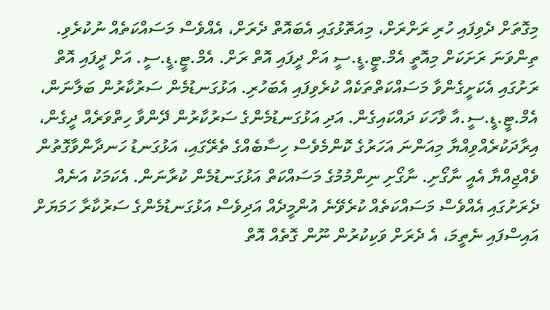މިގޮތަށް ދެވިފައި ހުރި ރަށްރަށް، މިއަތޮޅުގައި އެބައޮތް ދެރަށް، އެއްވެސް މަސައްކަތެއް ނުކުރެވި. ތިންވަނަ ރަށަކަށް މިއޮތީ އެމް.ޓީ.ޑީ.ސީ އަށް ދީފައި އޮތް ރަށް. އެމް.ޓީ.ޑީ.ސީ. އަށް ދީފައި އޮތް ރަށުގައި އެކަށީގެންވާ މަސައްކަތްތަކެއް ކުރެވިފައި އެބަހުރި. އަޅުގަނޑުމެން ސަރުކާރުން ބަލާނަން، އެމް.ޓީ.ޑީ.ސީ.އާ ވާހަކަ ދައްކައިގެން. އަދި އަޅުގަނޑުމެންގެ ސަރުކާރުން ދޭންވާ ހިތްވަރެއް ދީގެން، އިރާދަކުރެއްވިއްޔާ މިއަންނަ އަހަރުގެ ކޮންމެވެސް ހިސާބެއްގެ ތެރޭގައި، އަޅުގަނޑު ހަނދާންވާގޮތުން ވެއްޖިއްޔާ އެއީ ނާގޯށި. ނާގޯށި ނިންމުމުގެ މަސައްކަތް އަޅުގަނޑުމެން ކުރާނަން. އެކަމަކު އަނެއް ދެރަށުގައި އެއްވެސް މަސައްކަތެއް ކުރެވޭނެ އުންމީދެއް އަދިވެސް އަޅުގަނޑުމެންގެ ސަރުކާރާ ހަމަޔަށް އައިސްފައި ނެތީމަ، އެ ދެރަށް ވަކިކުރުން ނޫން ގޮތެއް އޮތް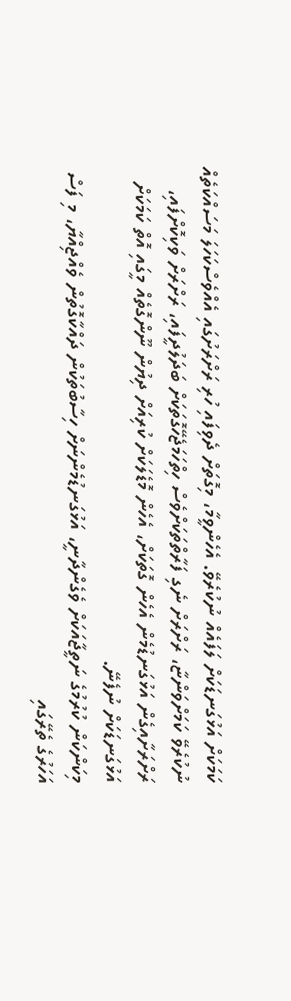ކަމަކަށް އަޅުގަނޑަކަށް ލަފައެއް ނުކުރެވޭ. އެހެންވީމާ، މިގޮތަށް ދެވިފައި ހުރި ރަށްރަށުގައި އެއްވެސްކަހަލަ މަސައްކަތެއް ނުކުރެވޭ ކަމަށްވަންޏާ، ރަށްރަށް ނެގި ފަރާތްތަކަށްވެސް ހިތްހަމަޖެހޭގޮތަކަށް ބަދަލުދީފައި، ރަށްރަށް ވަކިކޮށްފައި، ރަށްރަށާއިގެން އަޅުގަނޑުމެން އެހެން ގޮތަކަށް، އެހެން މޮޑެލަކަށް ކުރިއަށް ދިޔުން ނޫންގޮތެއް މީގައި އޮތް ކަމަކަށް އަޅުގަނޑަކަށް ނުފެނޭ.
މިކަންކަން ކުރުމުގެ ނަތީޖާއަކަށް ވެގެންދާނީ، އަޅުގަނޑުމެންނަށް ހިސާބުތަކުން ދައްކާގޮތުން ވެއްޖިއްޔާ، މި ފަސް އަހަރުގެ ތެރޭގައި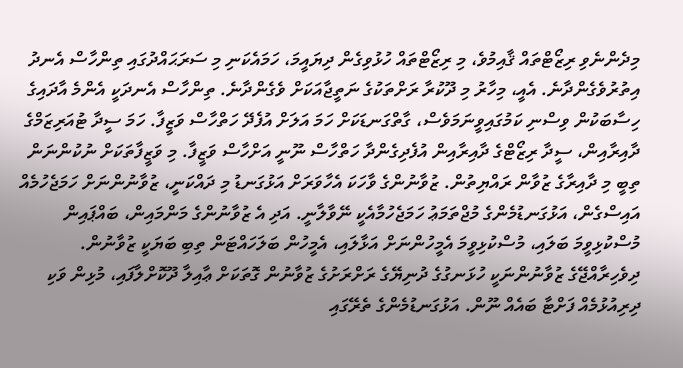މިދެންނެވި ރިޒޯޓްތައް ޤާއިމުވެ، މި ރިޒޯޓްތައް ހުޅުވިގެން ދިޔައީމަ، ހަމައެކަނި މި ސަރަޙައްދުގައި ތިންހާސް އެނދު އިތުރުވެގެންދާނެ. އެއީ، މިހާރު މި ދޫކުރާ ރަށްތަކުގެ ނަތީޖާއަކަށް ވެގެންދާނެ. ތިންހާސް އެނދަކީ އެންމެ އާދައިގެ ހިސާބަކުން ވިސްނި ކަމުގައިވީނަމަވެސް، ގާތްގަނޑަކަށް ހަމަ އަލަށް އުފެދޭ ހަތްހާސް ވަޒީފާ. ހަމަ ސީދާ ޓުއަރިޒަމްގެ ދާއިރާއިން، ސީދާ ރިޒޯޓްގެ ދާއިރާއިން އުފެދިގެންދާ ހަތްހާސް ނޫނީ އަށްހާސް ވަޒީފާ. މި ވަޒީފާތަކަށް ނުކުންނަން ތިބީ މި ދާއިރާގެ ޒުވާން ރައްޔިތުން. ޒުވާނުންގެ ވާހަކަ އެހާވަރަށް އަޅުގަނޑު މި ދައްކަނީ، ޒުވާނުންނަށް ހަމަޖެހުމެއް އައިސްގެން، އަޅުގަނޑުމެންގެ މުޖްތަމަޢު ހަމަޖެހުމާއެކީ ނޭވާލާނީ. އަދި އެ ޒުވާނުންގެ މަންމައިން، ބައްޕައިން މުސްކުޅިވީމަ ބަލައި، މުސްކުޅިވީމަ އެމީހުންނަށް އަޅާލައި، އެމީހުން ބަލަހައްޓަން ތިބި ބަޔަކީ ޒުވާނުން. ދިވެހިރާއްޖޭގެ ޒުވާނުންނަކީ ހުޅަނގުގެ ދުނިޔޭގެ ރަށްރަށުގެ ޒުވާނުން ގޮތަކަށް ޢާއިލާ ދޫކޮށްލާފައި، މުޅިން ވަކި ދިރިއުޅުމެއް ފަށްޓާ ބައެއް ނޫން. އަޅުގަނޑުމެންގެ ތެރޭގައި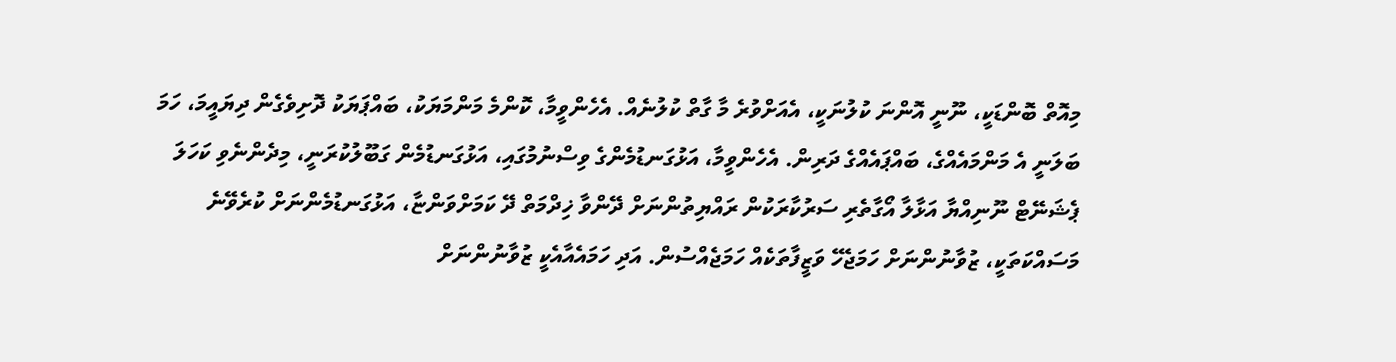މިއޮތް ބޮންޑަކީ، ނޫނީ އޮންނަ ކުލުނަކީ، އެއަށްވުރެ މާ ގާތް ކުލުނެއް. އެހެންވީމާ، ކޮންމެ މަންމަޔަކު، ބައްޕަޔަކު ދޮށިވެގެން ދިޔައީމަ، ހަމަ ބަލަނީ އެ މަންމައެއްގެ، ބައްޕައެއްގެ ދަރިން. އެހެންވީމާ، އަޅުގަނޑުމެންގެ ވިސްނުމުގައި، އަޅުގަނޑުމެން ގަބޫލުކުރަނީ، މިދެންނެވި ކަހަލަ ޕެޝަނޭޓް ނޫނިއްޔާ އަޅާލާ އޯގާތެރި ސަރުކާރަކުން ރައްޔިތުންނަށް ދޭންވާ ޚިދްމަތް ދޭ ކަމަށްވަންޏާ، އަޅުގަނޑުމެންނަށް ކުރެވޭނެ މަސައްކަތަކީ، ޒުވާނުންނަށް ހަމަޖެހޭ ވަޒީފާތަކެއް ހަމަޖެއްސުން. އަދި ހަމައެއާއެކީ ޒުވާނުންނަށް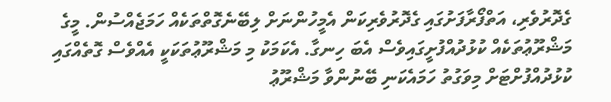ގެދޮރުވެރި، އަތްފޯރާފަށުގައި ގެދޮރުވެރިކަން އެމީހުންނަށް ލިބޭނެގޮތްތަކެއް ހަމަޖެއްސުން. މީގެ މަޝްރޫޢުތަކެއް ކުޅުދުއްފުށީގައިވެސް އެބަ ހިނގާ. އެކަމަކު މި މަޝްރޫޢުތަކަކީ އެއްވެސް ގޮތެއްގައި ކުޅުދުއްފުށްޓަށް މިވަގުތު ހަމައެކަނި ބޭނުންވާ މަޝްރޫޢު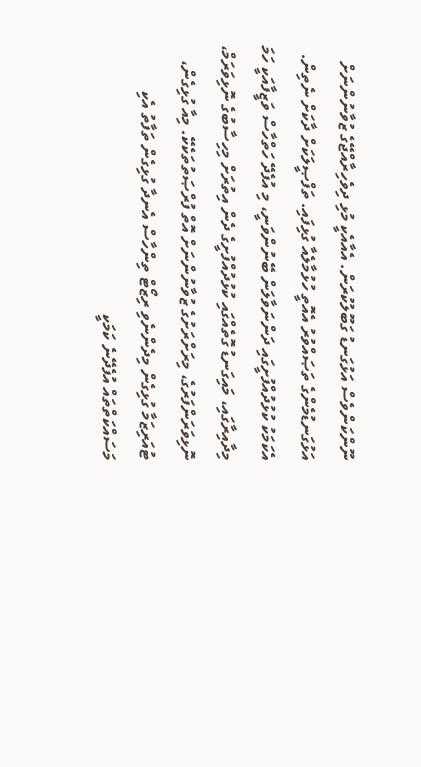ނޫންކަންވެސް އަޅުގަނޑު ގަބޫލުކުރަން. އެއާއެކީ މުޅި ދިވެހިރާއްޖޭގެ ޒުވާނުންނަށް އަޅުގަނޑުމެންގެ ތަޞައްވުރު އެއޮތީ ހުޅުމާލެއާ ގުޅިފައި. ތަފްޞީލަކަށް ދާކަށް ނެތިން.
އެކަމަކު ކުޅުދުއްފުށީގައި ދަންނަވާލަން ބޭނުންވަނީ، މި އުފެދޭ ހަތްހާސް ވަޒީފާއަކީ ހަމަ މިދާއިރާގައި، މައިގަނޑު ގޮތެއްގައި ކުޅުދުއްފުށީގެ ދެން އިތުރަށް މިހިސާބުގެ ނޮޅިވަރަމް، ނޮޅިވަރަންފަރުގެ، މިރަށްރަށުގެ ޒުވާނުންނަށް އޮތް ފުރްޞަތުތަކެކޭ. މިއާ ގުޅިގެން، ޓުއަރިޒަމާ ގުޅިގެން މިދެންނެވި ރިޒޯޓް ތިންހާސް އެނދާ ގުޅިގެން ތަފާތު އެކި މަސައްކަތްތައް އުފެދޭނެ ކަމަކީ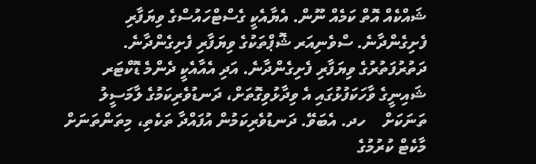ޝައްކެއް އޮތް ކަމެއް ނޫން. އެޔާއެކީ ގެސްޓްހައުސްގެ ވިޔަފާރި ފެށިގެންދާނެ. ސްވެނިއަރ ޝޮޕްތަކުގެ ވިޔަފާރި ފެށިގެންދާނެ. ދަތުރުފަތުރުގެ ވިޔަފާރި ފެށިގެންދާނެ. އަދި އެއާއެކީ ދެންމެ ޑޮކްޓަރ ޝައިނީގެ ވާހަކަފުޅުގައި އެ ވިދާޅުވިގޮތަށް، ދަނޑުވެރިކަމުގެ ލާމަސީލު ތަނަކަށް    ހދ. އެބަވޭ. ދަނޑުވެރިކަމުން އުފައްދާ ތަކެތި، މިތަންތަނަށް މާކެޓް ކުރުމުގެ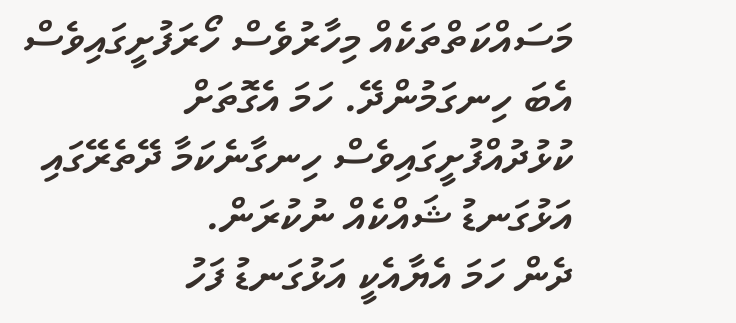މަސައްކަތްތަކެއް މިހާރުވެސް ހޯރަފުށީގައިވެސް އެބަ ހިނގަމުންދޭ. ހަމަ އެގޮތަށް ކުޅުދުއްފުށީގައިވެސް ހިނގާނެކަމާ ދޭތެރޭގައި އަޅުގަނޑު ޝައްކެއް ނުކުރަން.
ދެން ހަމަ އެޔާއެކީ އަޅުގަނޑު ފަހު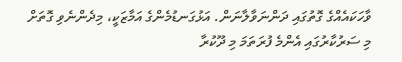ވާހަކައެއްގެ ގޮތުގައި ދަންނަވާލާނަން. އަޅުގަނޑުމެންގެ އަމާޒަކީ، މިދެންނެވި ގޮތަށް މި ސަރުކާރުގައި އެންމެ ފުރަތަމަ މި ދޫކުރާ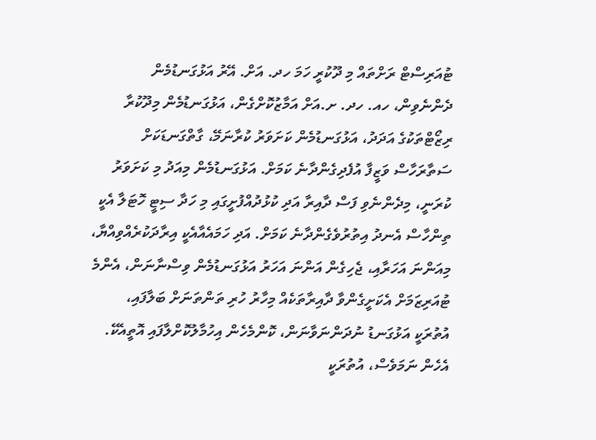ޓުއަރިސްޓް ރަށްތައް މި ދޫކުރީ ހަމަ ހދ. އަށް. އޭރު އަޅުގަނޑުމެން ދެންނެވިން، ހއ. ހދ. ށ.އަށް އަމާޒުކޮށްގެން، އަޅުގަނޑުމެން މިދޫކުރާ ރިޒޯޓްތަކުގެ އަދަދު، އަޅުގަނޑުމެން ކަށަވަރު ކުރާނަމޭ، ގާތްގަނޑަކަށް ސަތާރަހާސް ވަޒީފާ އުފެދިގެންދާނެ ކަމަށް. އަޅުގަނޑުމެން މިއަދު މި ކަށަވަރު ކުރަނީ، މިދެންނެވި ފަސް ދާއިރާ އަދި ކުޅުދުއްފުށީގައި މި ހަދާ ސިޓީ ހޮޓަލާ އެކީ ތިންހާސް އެނދު އިތުރުވެގެންދާނެ ކަމަށް. އަދި ހަމައެއާއެކީ އިރާދަކުރެއްވިއްޔާ، މިއަންނަ އަހަރާއި، ޖެހިގެން އަންނަ އަހަރު އަޅުގަނޑުމެން ވިސްނާނަން، އެންމެ ޓުއަރިޒަމަށް އެކަށީގެންވާ ދާއިރާތަކެއް މިހާރު ހުރި ތަންތަނަށް ބަލާފައި، އުތުރަކީ އަޅުގަނޑު ނުދަންނަވާނަން، ކޮންމެހެން އިހުމާލުކޮށްލާފައި އޮތީއެކޭ. އެހެން ނަމަވެސް، އުތުރަކީ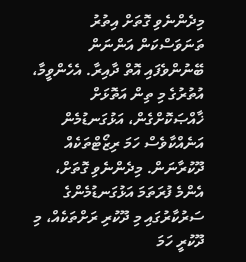މިދެންނެވި ގޮތަށް އިތުރު ތަނަވަސްކަން އަންނަން ބޭނުންވެފައި އޮތް ދާއިރާ. އެހެންވީމާ، އުތުރުގެ މި ތިން އަތޮޅަށް ޚާއްޞަކޮށްގެން، އަޅުގަނޑުމެން އަނެއްކާވެސް ހަމަ ރިޒޯޓްތަކެއް ދޫކުރާނަން. މިދެންނެވި ގޮތަށް، އެންމެ ފުރަތަމަ އަޅުގަނޑުމެންގެ ސަރުކާރުގައި މި ދޫކުރި ރަށްތަކެއް، މި ދޫކުރީ ހަމަ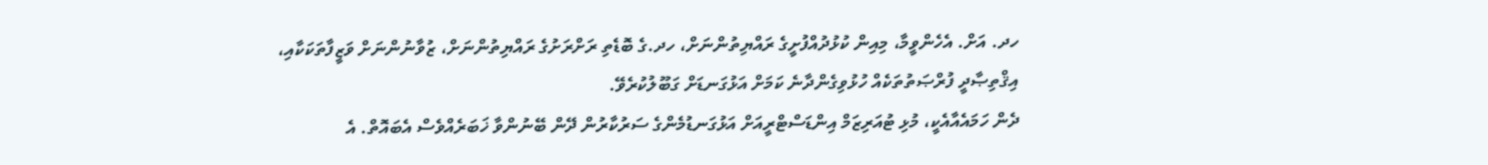ހދ. އަށް. އެހެންވީމާ، މިއިން ކުޅުދުއްފުށީގެ ރައްޔިތުންނަށް، ހދ.ގެ ބޮޑެތި ރަށްރަށުގެ ރައްޔިތުންނަށް، ޒުވާނުންނަށް ވަޒީފާތަކަކާއި، އިޤްތިޞާދީ ފުރްޞަތުތަކެއް ހުޅުވިގެންދާނެ ކަމަށް އަޅުގަނޑަށް ގަބޫލުކުރެވޭ.
ދެން ހަމައެއާއެކީ، މުޅި ޓުއަރިޒަމް އިންޑަސްޓްރީއަށް އަޅުގަނޑުމެންގެ ސަރުކާރުން ދޭން ބޭނުންވާ ޚަބަރެއްވެސް އެބައޮތް. އެ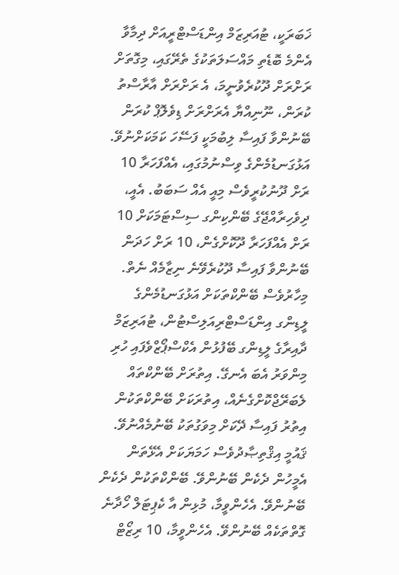ޚަބަރަކީ، ޓުއަރިޒަމް އިންޑަސްޓްރީއަށް ދިމާވާ އެންމެ ބޮޑެތި މައްސަލަތަކުގެ ތެރޭގައި، މިގޮތަށް ރަށްރަށް ދޫކުރެވުނީމަ، އެ ރަށްރަށް އާރާސްތު ކުރަން، ނޫނިއްޔާ އެރަށްރަށް ޑިވެލޮޕް ކުރަން ބޭނުންވާ ފައިސާ ލިބުމަކީ ފަސޭހަ ކަމަކަށްނުވޭ. އަޅުގަނޑުމެންގެ ވިސްނުމުގައި، އެއްފަހަރާ 10 ރަށް ދޫނުކުރީވެސް މިއީ އެއް ސަބަބު. އެއީ، ދިވެހިރާއްޖޭގެ ބޭންކިންގ ސިސްޓަމަކަށް 10 ރަށް އެއްފަހަރާ ދޫކޮށްގެން، 10 ރަށް ހަދަން ބޭނުންވާ ފައިސާ ދޫކުރެވޭނެ ނިޒާމެއް ނެތް. މިހާރުވެސް ބޭންކްތަކަށް އަޅުގަނޑުމެންގެ ލީޑިންގ އިންޑަސްޓްރިއަލިސްޓުން، ޓުއަރިޒަމް ދާއިރާގެ ލީޑިންގ ބޭފުޅުން އެކްސްޕޯޒްވެފައި ހުރި މިންވަރު އެބަ އެނގޭ. އިތުރަށް ބޭންކްތައް ލެބަރޭޖްކޮށްގެނެއް، އިތުރަކަށް ބޭންކްތަކުން އިތުރު ފައިސާ ދޭކަށް މިވަގުތަކު ބޭނުމެއްނުވޭ. ޤައުމީ އިޤްތިޞާދުވެސް ހަމަޔަކަށް އެޅޭތަން އެމީހުން ދެކެން ބޭނުންވޭ. ބޭންކްތަކުން ދެކެން ބޭނުންވޭ. އެހެންވީމާ، މުޅިން އާ ކެޕިޓަލް ހޯދާނެ ގޮތްތަކެއް ބޭނުންވޭ. އެހެންވީމާ، 10 ރިޒޯޓް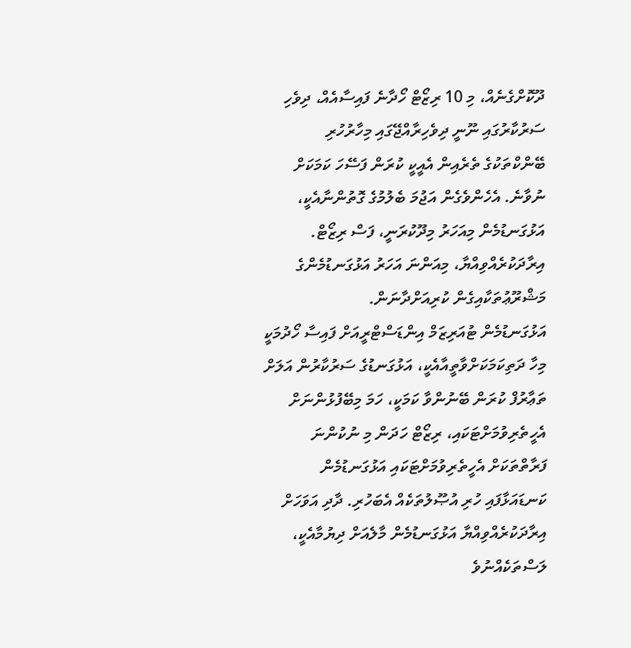ދޫކޮށްގެނެއް، މި 10 ރިޒޯޓް ހޯދާނެ ފައިސާއެއް، ދިވެހި ސަރުކާރުގައި ނޫނީ ދިވެހިރާއްޖޭގައި މިހާރުހުރި ބޭންކްތަކުގެ ތެރެއިން އެއީކީ ކުރަން ފަސޭހަ ކަމަކަށް ނުވާނެ. އެހެންވެގެން އަޖުމަ ބެލުމުގެ ގޮތުންނާއެކީ، އަޅުގަނޑުމެން މިއަހަރު މިދޫކުރަނީ، ފަސް ރިޒޯޓް. އިރާދަކުރެއްވިއްޔާ، މިއަންނަ އަހަރު އަޅުގަނޑުމެންގެ މަޝްރޫޢުތަކާއިގެން ކުރިއަށްދާނަން.
އަޅުގަނޑުމެން ޓުއަރިޒަމް އިންޑަސްޓްރީއަށް ފައިސާ ހޯދުމަކީ މިހާ ދަތިކަމަކަށްވާތީއާއެކީ، އަޅުގަނޑުގެ ސަރުކާރުން އަލަށް ތަޢާރުފް ކުރަން ބޭނުންވާ ކަމަކީ، ހަމަ މިބޭފުޅުންނަށް އެހީތެރިވުމަށްޓަކައި، ރިޒޯޓް ހަދަން މި ނުކުންނަ ފަރާތްތަކަށް އެހީތެރިވުމަށްޓަކައި އަޅުގަނޑުމެން ކަނޑައަޅާފައި ހުރި އުޞޫލުތަކެއް އެބަހުރި. ދާދި އަވަހަށް އިރާދަކުރެއްވިއްޔާ އަޅުގަނޑުމެން މާލެއަށް ދިޔުމާއެކީ، ލަސްތަކެއްނުވެ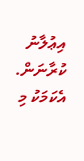އިޢުލާނު ކުރާނަން. އެކަމަކު މި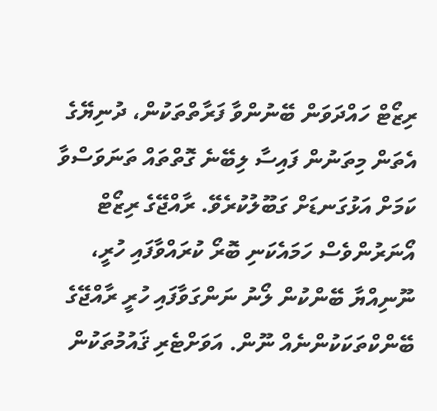ރިޒޯޓް ހައްދަވަން ބޭނުންވާ ފަރާތްތަކުން، ދުނިޔޭގެ އެތަން މިތަނުން ފައިސާ ލިބޭނެ ގޮތްތައް ތަނަވަސްވާ ކަމަށް އަޅުގަނޑަށް ގަބޫލުކުރެވޭ. ރާއްޖޭގެ ރިޒޯޓް އޯނަރުންވެސް ހަމައެކަނި ބޮރޯ ކުރައްވާފައި ހުރީ، ނޫނިއްޔާ ބޭންކުން ލޯނު ނަންގަވާފައި ހުރީ ރާއްޖޭގެ ބޭންކްތަކަކުންނެއް ނޫން. އަވަށްޓެރި ޤައުމުތަކުން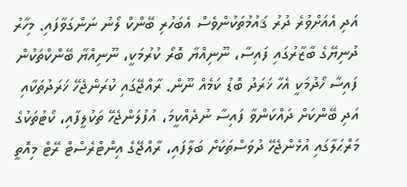އަދި އެއަށްވުރެ ދުރު ޤައުމުތަކުންވެސް އެބަހުރި ބޭންކް ލޯނު ނަންގަވާފައި. މިހާރު ދުނިޔޭގެ ބާޒާރުގައި ފައިސާ، ނޫނިއްޔާ ބޮރޯ ކުރުމަކީ، ނޫނިއްޔާ ބޭންކްތަކުން ފައިސާ ހޯދުމަކީ އެހާ ޚަރަދު ބޮޑު ކަމެއް ނޫން. ރާއްޖޭގައި ކުރަންޖެހޭ ޚަރަދުތަކާއި އަދި ބޭންކަށް ދައްކަންވާ ފައިސާ ނުދެއްކީމަ، އުފުލަންޖެހޭ ތަކުލީފާއި، ކޯޓުތަކުގެ މަރްޙަލާގައި އުޅެންޖެހޭ ދުވަސްތަކަށް ބަލާފައި، ރާއްޖޭގެ އިންޓްރެސްޓް ރޭޓް މިއޮތީ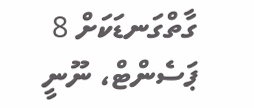ގާތްގަނޑަކަށް 8 ޕަސެންޓް، ނޫނީ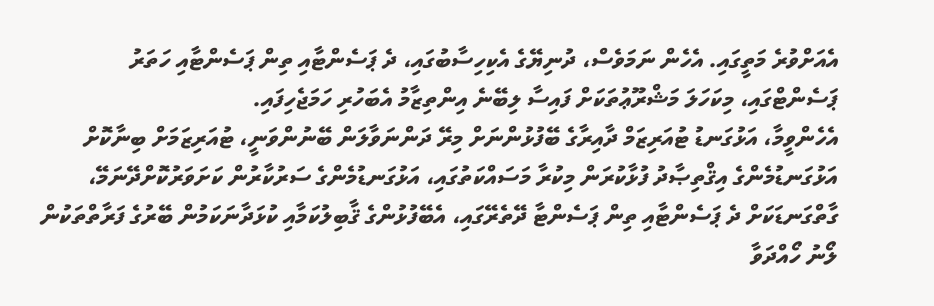އެއަށްވުރެ މަތީގައި. އެހެން ނަމަވެސް، ދުނިޔޭގެ އެކިހިސާބުގައި، ދެ ޕަސެންޓާއި ތިން ޕަސެންޓާއި ހަތަރު ޕަސެންޓްގައި، މިކަހަލަ މަޝްރޫޢުތަކަށް ފައިސާ ލިބޭނެ އިންތިޒާމު އެބަހުރި ހަމަޖެހިފައި.
އެހެންވީމާ، އަޅުގަނޑު ޓުއަރިޒަމް ދާއިރާގެ ބޭފުޅުންނަށް މިރޭ ދަންނަވާލަން ބޭނުންވަނީ، ޓުއަރިޒަމަށް ބިނާކޮށް އަޅުގަނޑުމެންގެ އިޤްތިޞާދު ފުޅާކުރަން މިކުރާ މަސައްކަތުގައި، އަޅުގަނޑުމެންގެ ސަރުކާރުން ކަށަވަރުކޮށްދޭނަމޭ، ގާތްގަނޑަކަށް ދެ ޕަސެންޓާއި ތިން ޕަސެންޓާ ދޭތެރޭގައި، އެބޭފުޅުންގެ ޤާބިލުކަމާއި ކުޅަދާނަކަމުން ބޭރުގެ ފަރާތްތަކުން ލޯނު ހޯއްދަވާ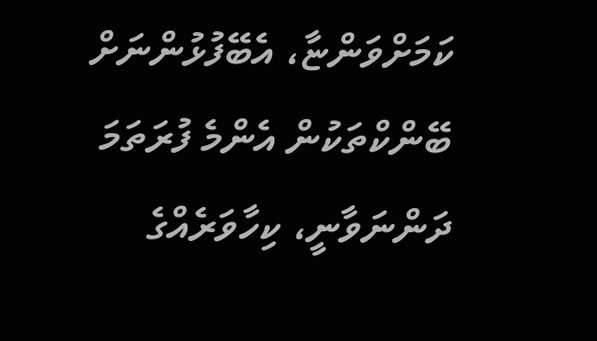ކަމަށްވަންޏާ، އެބޭފުޅުންނަށް ބޭންކްތަކުން އެންމެ ފުރަތަމަ ދަންނަވާނީ، ކިހާވަރެއްގެ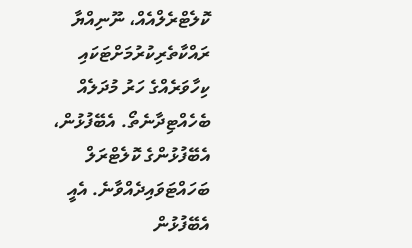ކޮލެޓްރެލްއެއް، ނޫނިއްޔާ ރައްކާތެރިކުރުމަށްޓަކައި ކިހާވަރެއްގެ ހަރު މުދަލެއް ބެހެއްޓިދާނެތޯ. އެބޭފުޅުން، އެބޭފުޅުންގެ ކޮލެޓްރަލް ބަހައްޓަވައިދެއްވާނެ. އެއީ އެބޭފުޅުން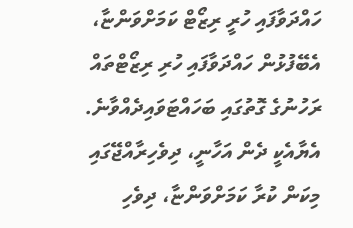ހައްދަވާފައި ހުރީ ރިޒޯޓް ކަމަށްވަންޏާ، އެބޭފުޅުން ހައްދަވާފައި ހުރި ރިޒޯޓްތައް ރަހުނުގެ ގޮތުގައި ބަހައްޓަވައިދެއްވާނެ. އެޔާއެކީ ދެން އަހާނީ، ދިވެހިރާއްޖޭގައި މިކަން ކުރާ ކަމަށްވަންޏާ، ދިވެހި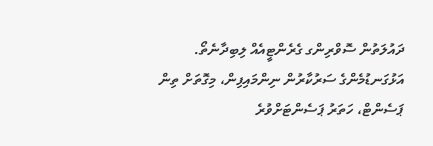ދައުލަތުން ސޮވްރިންގ ގެރެންޓީއެއް ލިބިދާނެތޯ. އަޅުގަނޑުމެންގެ ސަރުކާރުން ނިންމައިފިން، މިގޮތަށް ތިން ޕަސެންޓް، ހަތަރު ޕަސެންޓަށްވުރެ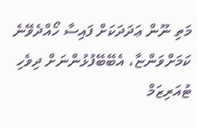މަތި ނޫން ޢަދަދަކަށް ފައިސާ ހޯއްދެވޭނެ ކަމަށްވަންޏާ، އެބޭބޭފުޅުންނަށް ދިވެހި ޓުއަރިޒަމް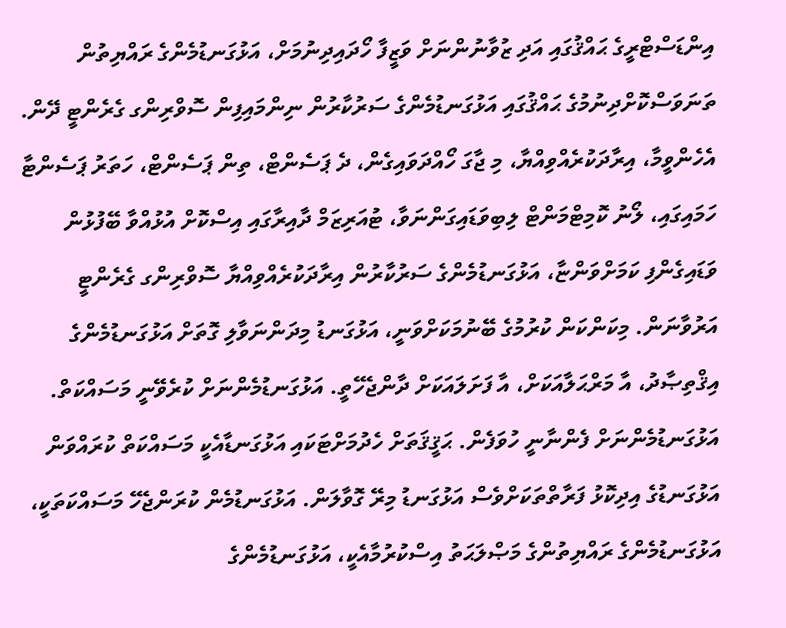އިންޑަސްޓްރީގެ ޙައްޤުގައި އަދި ޒުވާނުންނަށް ވަޒީފާ ހޯދައިދިނުމަށް، އަޅުގަނޑުމެންގެ ރައްޔިތުން ތަނަވަސްކޮށްދިނުމުގެ ޙައްޤުގައި އަޅުގަނޑުމެންގެ ސަރުކާރުން ނިންމައިފިން ސޮވްރިންގ ގެރެންޓީ ދޭން.
އެހެންވީމާ، އިރާދަކުރެއްވިއްޔާ، މި ޖާގަ ހޯއްދަވައިގެން، ދެ ޕަސެންޓް، ތިން ޕަސެންޓް، ހަތަރު ޕަސެންޓާ ހަމައިގައި، ލޯނު ކޮމިޓްމަންޓް ލިބިވަޑައިގަންނަވާ، ޓުއަރިޒަމް ދާއިރާގައި އިސްކޮށް އުޅުއްވާ ބޭފުޅުން ވަޑައިގެންފި ކަމަށްވަންޏާ، އަޅުގަނޑުމެންގެ ސަރުކާރުން އިރާދަކުރެއްވިއްޔާ ސޮވްރިންގ ގެރެންޓީ އަރުވާނަން. މިކަންކަން ކުރުމުގެ ބޭނުމަކަށްވަނީ، އަޅުގަނޑު މިދަންނަވާލި ގޮތަށް އަޅުގަނޑުމެންގެ އިޤްތިޞާދު، އާ މަރްޙަލާއަކަށް، އާ ފަށަލައަކަށް ދާންޖެހޭތީ. އަޅުގަނޑުމެންނަށް ކުރެވޭނީ މަސައްކަތް. އަޅުގަނޑުމެންނަށް ފެންނާނީ ހުވަފެން. ޙަޤީޤަތަށް ހެދުމަށްޓަކައި އަޅުގަނޑާއެކީ މަސައްކަތް ކުރައްވަން އަޅުގަނޑުގެ އިދިކޮޅު ފަރާތްތަކަށްވެސް އަޅުގަނޑު މިރޭ ގޮވާލަން. އަޅުގަނޑުމެން ކުރަންޖެހޭ މަސައްކަތަކީ، އަޅުގަނޑުމެންގެ ރައްޔިތުންގެ މަޞްލަޙަތު އިސްކުރުމާއެކީ، އަޅުގަނޑުމެންގެ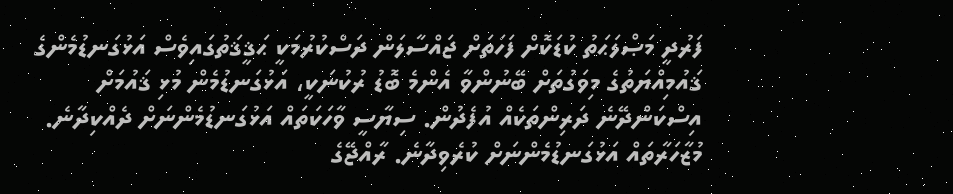ފަރުދީ މަޞްލަޙަތު ކުޑަކޮށް ފަހަތަށް ޖައްސާލަން ދަސްކުރުމަކީ ޙަޤީޤަތުގައިވެސް އަޅުގަނޑުމެންގެ ޤައުމިއްޔަތުގެ މިވަގުތަށް ބޭނުންވާ އެންމެ ބޮޑު ރުކުނަކީ، އަޅުގަނޑުމެން މުޅި ޤައުމަށް އިސްކަންދޭނެ ދަރިންތަކެއް އުފެދުން. ސިޔާސީ ވާހަކަތައް އަޅުގަނޑުމެންނަށް ދެއްކިދާނެ. މުޒާހަރާތައް އަޅުގަނޑުމެންނަށް ކުރެވިދާނެ. ރާއްޖޭގެ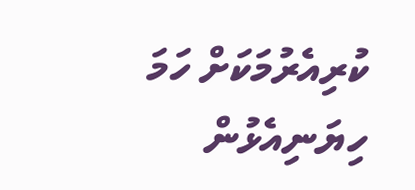ކުރިއެރުމަކަށް ހަމަ ހިޔަނިއެޅުން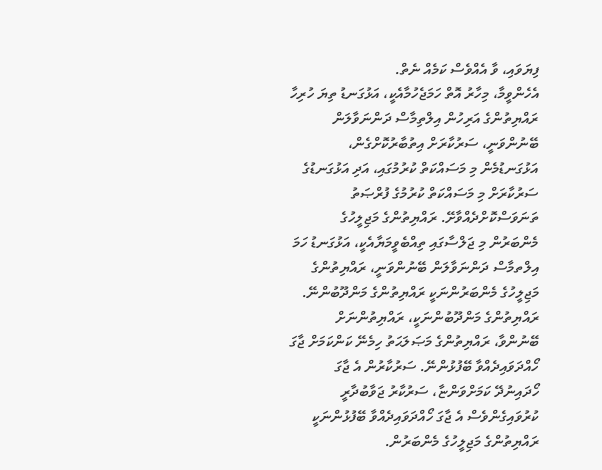ފިޔަވައި، ވާ އެއްވެސް ކަމެއް ނެތް.
އެހެންވީމާ، މިހާރު އޮތް ހަމަޖެހުމާއެކީ، އަޅުގަނޑު ތިޔަ ހުރިހާ ރައްޔިތުންގެ އަރިހުން އިލްތިމާސް ދަންނަވާލަން ބޭނުންވަނީ، ސަރުކާރަށް އިތުބާރުކޮށްގެން، އަޅުގަނޑުމެން މި މަސައްކަތް ކުރުމުގައި، އަދި އަޅުގަނޑުގެ ސަރުކާރަށް މި މަސައްކަތް ކުރުމުގެ ފުރްޞަތު ތަނަވަސްކޮށްދެއްވާށޭ. ރައްޔިތުންގެ މަޖިލީހުގެ މެންބަރުން މި ޖަލްސާގައި ތިއްބެވީމަޔާއެކީ، އަޅުގަނޑު ހަމަ އިލްތމާސް ދަންނަވާލަން ބޭނުންވަނީ، ރައްޔިތުންގެ މަޖިލީހުގެ މެންބަރުންނަކީ ރައްޔިތުންގެ މަންދޫބުންނޭ. ރައްޔިތުންގެ މަންދޫބުންނަކީ، ރައްޔިތުންނަށް ބޭނުންވާ، ރައްޔިތުންގެ މަޞަލަޙަތު ހިމެނޭ ކަންކަމަށް ޖާގަ ހޯއްދަވައިދެއްވާ ބޭފުޅުންނޭ. ސަރުކާރުން އެ ޖާގަ ހޯދައިނުދޭ ކަމަށްވަންޏާ، ސަރުކާރު ޖަވާބުދާރީ ކުރުވައިގެންވެސް އެ ޖާގަ ހޯއްދަވައިދެއްވާ ބޭފުޅުންނަކީ ރައްޔިތުންގެ މަޖިލީހުގެ މެންބަރުން.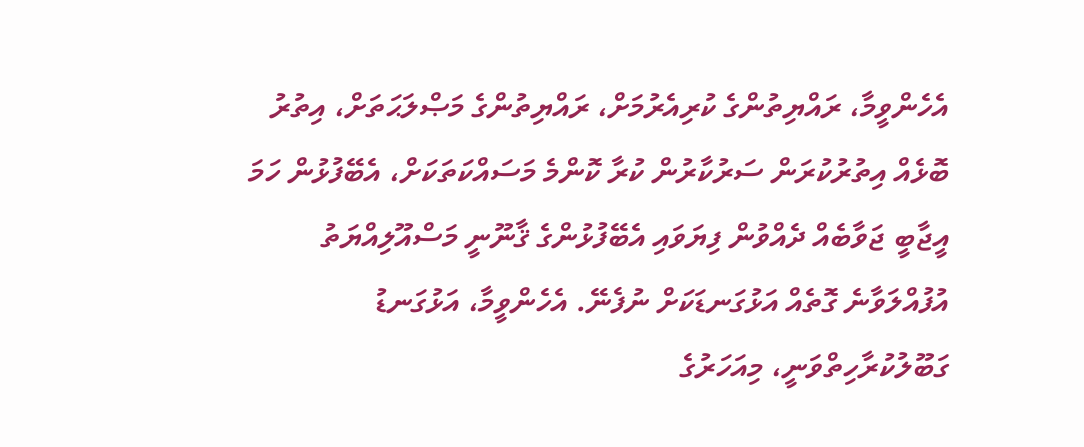އެހެންވީމާ، ރައްޔިތުންގެ ކުރިއެރުމަށް، ރައްޔިތުންގެ މަޞްލަޙަތަށް، އިތުރު ބޮޅެއް އިތުރުކުރަން ސަރުކާރުން ކުރާ ކޮންމެ މަސައްކަތަކަށް، އެބޭފުޅުން ހަމަ އީޖާބީ ޖަވާބެއް ދެއްވުން ފިޔަވައި އެބޭފުޅުންގެ ޤާނޫނީ މަސްއޫލިއްޔަތު އުފުއްލަވާނެ ގޮތެއް އަޅުގަނޑަކަށް ނުފެނޭ. އެހެންވީމާ، އަޅުގަނޑު ގަބޫލުކުރާހިތްވަނީ، މިއަހަރުގެ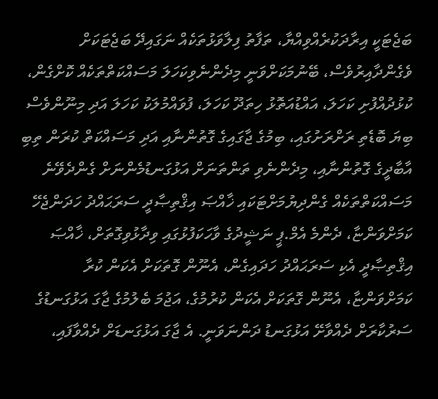ބަޖެޓަކީ އިރާދަކުރެއްވިއްޔާ، ތަފާތު ފިލާވަޅުތަކެއް ނަގައިދޭ ބަޖެޓަކަށް ވެގެންދާއިރުވެސް، ބޭނުމަކަށްވަނީ މިދެންނެވިކަހަލަ މަސައްކަތްތަކެއް ކޮށްގެން، ކުޅުދުއްފުށި ކަހަލަ، އައްޑުއަތޮޅު ހިތަދޫ ކަހަލަ، ފުވައްމުލަކު ކަހަލަ އަދި މިނޫންވެސް ބިޔަ ބޮޑެތި ރަށްރަށުގައި، ބިމުގެ ޖާގައިގެ ގޮތުންނާއި އަދި މަސައްކަތް ކުރަން ތިބި އާބާދީގެ ގޮތުންނާއި، މިދެންނެވި ތަންތަނަށް އަޅުގަނޑުމެންނަށް ގެންދެވޭނެ މަސައްކަތްތަކެއް ގެންދިޔުމަށްޓަކައި ޚާއްޞަ އިޤްތިޞާދީ ސަރަޙައްދު ހަދަންޖެހޭ ކަމަށްވަންޏާ، ދެންމެ އެމް.ޕީ ނަޝީދުގެ ވާހަކަފުޅުގައި ވިދާޅުވިގޮތަށް، ޚާއްޞަ އިޤްތިޞާދީ އެކި ސަރަޙައްދު ހަދައިގެން، އެނޫން ގޮތަކަށް އެކަން ކުރާ ކަމަށްވަންޏާ، އެނޫން ގޮތަކަށް އެކަން ކުރުމުގެ، އަޖުމަ ބެލުމުގެ ޖާގަ އަޅުގަނޑުގެ ސަރުކާރަށް ދެއްވާށޭ އަޅުގަނޑު ދަންނަވަނީ. އެ ޖާގަ އަޅުގަނޑަށް ދެއްވާފައި،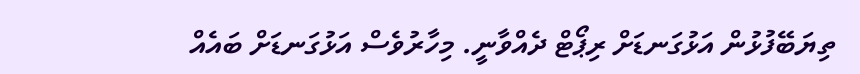ތިޔަބޭފުޅުން އަޅުގަނޑަށް ރިޕޯޓް ދެއްވާނީ. މިހާރުވެސް އަޅުގަނޑަށް ބައެއް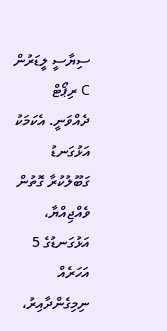ސިޔާސީ ލީޑަރުން C ރިޕޯޓް ދެއްވަނީ. އެކަމަކު އަޅުގަނޑު ގަބޫލުކުރާ ގޮތުން ވެއްޖިއްޔާ، އަޅުގަނޑުގެ 5 އަހަރެއް ނިމިގެންދާއިރު،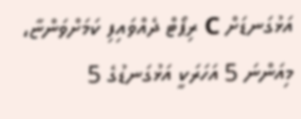އަޅުގަނޑަށް C ރިޕޯޓް ދެއްވައިފި ކަމަށްވަންޏާ، މިއަންނަ 5 އަހަރަކީ އަޅުގަނޑުގެ 5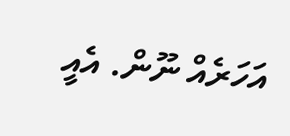އަހަރެއް ނޫން. އެއީ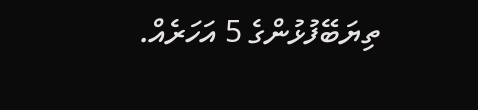ތިޔަބޭފުޅުންގެ 5 އަހަރެއް.